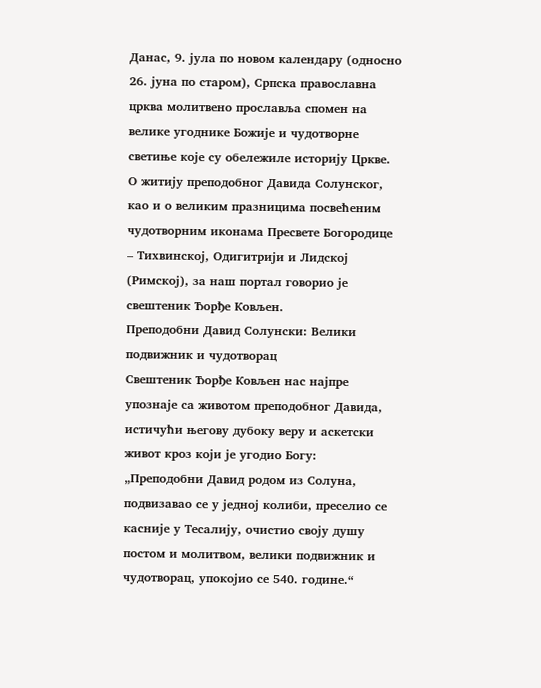Данас, 9. јула по новом календару (односно 26. јуна по старом), Српска православна црква молитвено прославља спомен на велике угоднике Божије и чудотворне светиње које су обележиле историју Цркве. О житију преподобног Давида Солунског, као и о великим празницима посвећеним чудотворним иконама Пресвете Богородице – Тихвинској, Одигитрији и Лидској (Римској), за наш портал говорио је свештеник Ђорђе Ковљен.
Преподобни Давид Солунски: Велики подвижник и чудотворац
Свештеник Ђорђе Ковљен нас најпре упознаје са животом преподобног Давида, истичући његову дубоку веру и аскетски живот кроз који је угодио Богу:
„Преподобни Давид родом из Солуна, подвизавао се у једној колиби, преселио се касније у Тесалију, очистио своју душу постом и молитвом, велики подвижник и чудотворац, упокојио се 540. године.“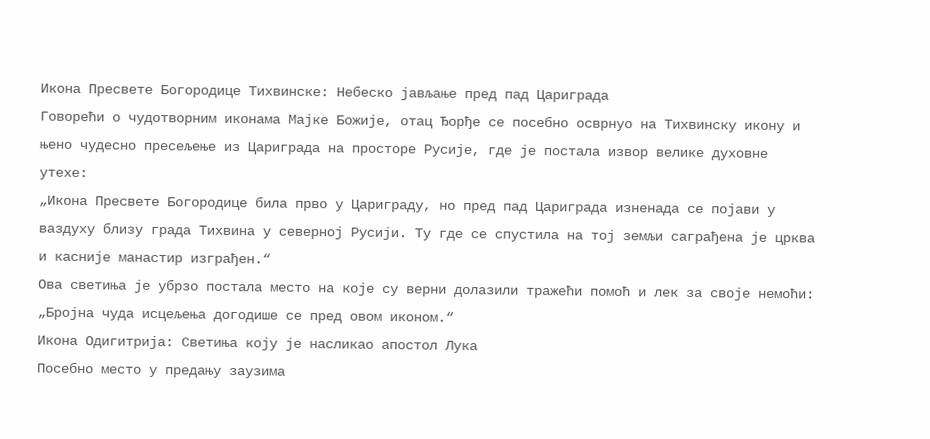Икона Пресвете Богородице Тихвинске: Небеско јављање пред пад Цариграда
Говорећи о чудотворним иконама Мајке Божије, отац Ђорђе се посебно осврнуо на Тихвинску икону и њено чудесно пресељење из Цариграда на просторе Русије, где је постала извор велике духовне утехе:
„Икона Пресвете Богородице била прво у Цариграду, но пред пад Цариграда изненада се појави у ваздуху близу града Тихвина у северној Русији. Ту где се спустила на тој земљи саграђена је црква и касније манастир изграђен.“
Ова светиња је убрзо постала место на које су верни долазили тражећи помоћ и лек за своје немоћи:
„Бројна чуда исцељења догодише се пред овом иконом.“
Икона Одигитрија: Светиња коју је насликао апостол Лука
Посебно место у предању заузима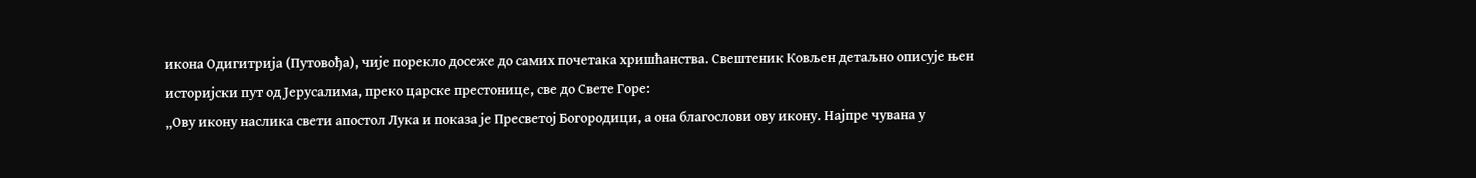икона Одигитрија (Путовођа), чије порекло досеже до самих почетака хришћанства. Свештеник Ковљен детаљно описује њен историјски пут од Јерусалима, преко царске престонице, све до Свете Горе:
„Ову икону наслика свети апостол Лука и показа је Пресветој Богородици, а она благослови ову икону. Најпре чувана у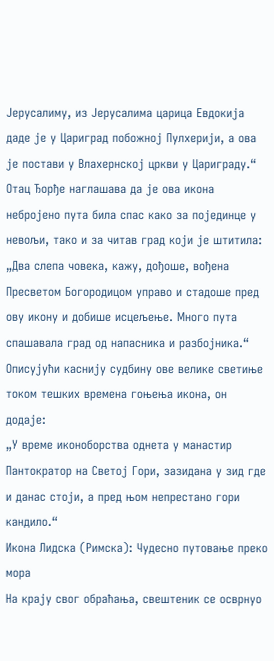Јерусалиму, из Јерусалима царица Евдокија даде је у Цариград побожној Пулхерији, а ова је постави у Влахернској цркви у Цариграду.“
Отац Ђорђе наглашава да је ова икона небројено пута била спас како за појединце у невољи, тако и за читав град који је штитила:
„Два слепа човека, кажу, дођоше, вођена Пресветом Богородицом управо и стадоше пред ову икону и добише исцељење. Много пута спашавала град од напасника и разбојника.“
Описујући каснију судбину ове велике светиње током тешких времена гоњења икона, он додаје:
„У време иконоборства однета у манастир Пантократор на Светој Гори, зазидана у зид где и данас стоји, а пред њом непрестано гори кандило.“
Икона Лидска (Римска): Чудесно путовање преко мора
На крају свог обраћања, свештеник се осврнуо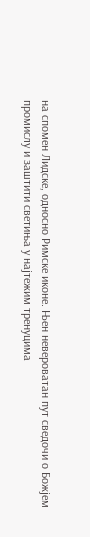на спомен Лидске, односно Римске иконе. Њен невероватан пут сведочи о Божјем промислу и заштити светиња у најтежим тренуцима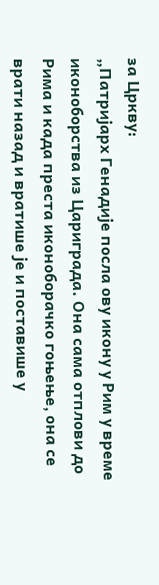за Цркву:
„Патријарх Генадије посла ову икону у Рим у време иконоборства из Цариграда. Она сама отплови до Рима и када преста иконоборачко гоњење, она се врати назад и вратише је и поставише у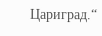Цариград.“